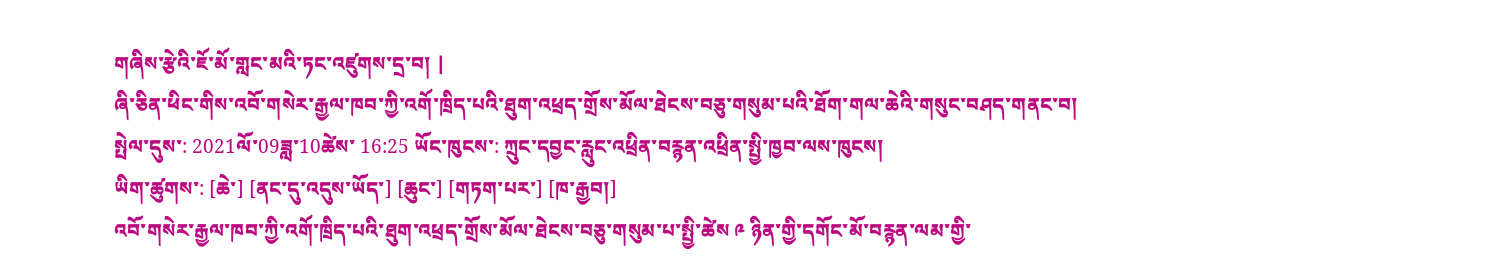གཞིས་རྩེའི་ཇོ་མོ་གླང་མའི་ཏང་འཛུགས་དྲ་བ། |
ཞི་ཅིན་ཕིང་གིས་འབོ་གསེར་རྒྱལ་ཁབ་ཀྱི་འགོ་ཁྲིད་པའི་ཐུག་འཕྲད་གྲོས་མོལ་ཐེངས་བཅུ་གསུམ་པའི་ཐོག་གལ་ཆེའི་གསུང་བཤད་གནང་བ།
སྤེལ་དུས་: 2021ལོ་09ཟླ་10ཚེས་ 16:25 ཡོང་ཁུངས་: ཀྲུང་དབྱང་རླུང་འཕྲིན་བརྙན་འཕྲིན་སྤྱི་ཁྱབ་ལས་ཁུངས།
ཡིག་ཚུགས་: [ཆེ་] [ནང་དུ་འདུས་ཡོད་] [ཆུང་] [གཏག་པར་] [ཁ་རྒྱབ།]
འབོ་གསེར་རྒྱལ་ཁབ་ཀྱི་འགོ་ཁྲིད་པའི་ཐུག་འཕྲད་གྲོས་མོལ་ཐེངས་བཅུ་གསུམ་པ་སྤྱི་ཚེས ༩ ཉིན་གྱི་དགོང་མོ་བརྙན་ལམ་གྱི་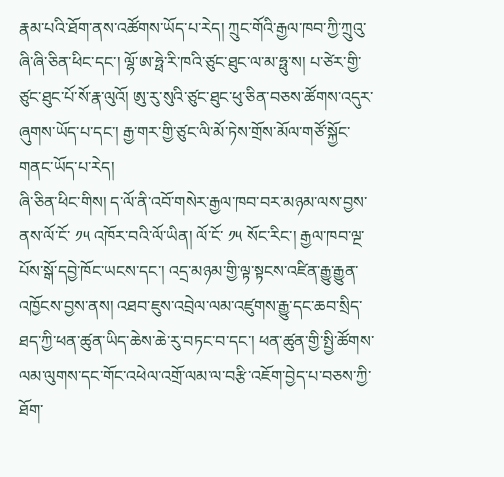རྣམ་པའི་ཐོག་ནས་འཚོགས་ཡོད་པ་རེད། ཀྲུང་གོའི་རྒྱལ་ཁབ་ཀྱི་ཀྲུའུ་ཞི་ཞི་ཅིན་ཕིང་དང་། ལྷོ་ཨ་ཧྥེ་རི་ཁའི་ཙུང་ཐུང་ལ་མ་ཧྥུ་ས། པ་ཙེར་གྱི་ཙུང་ཐུང་པོ་སོ་རྣ་ལུའོ། ཨུ་རུ་སུའི་ཙུང་ཐུང་ཕུ་ཅིན་བཅས་ཚོགས་འདུར་ཞུགས་ཡོད་པ་དང་། རྒྱ་གར་གྱི་ཙུང་ལི་མོ་ཏེས་གྲོས་མོལ་གཙོ་སྐྱོང་གནང་ཡོད་པ་རེད།
ཞི་ཅིན་ཕིང་གིས། ད་ལོ་ནི་འབོ་གསེར་རྒྱལ་ཁབ་བར་མཉམ་ལས་བྱས་ནས་ལོ་ངོ་ ༡༥ འཁོར་བའི་ལོ་ཡིན། ལོ་ངོ་ ༡༥ སོང་རིང་། རྒྱལ་ཁབ་ལྔ་པོས་སྒོ་དབྱེ་ཁོང་ཡངས་དང་། འདྲ་མཉམ་གྱི་ལྟ་སྟངས་འཛིན་རྒྱུ་རྒྱུན་འཁྱོངས་བྱས་ནས། འཐབ་ཇུས་འབྲེལ་ལམ་འཛུགས་རྒྱུ་དང་ཆབ་སྲིད་ཐད་ཀྱི་ཕན་ཚུན་ཡིད་ཆེས་ཆེ་རུ་བཏང་བ་དང་། ཕན་ཚུན་གྱི་སྤྱི་ཚོགས་ལམ་ལུགས་དང་གོང་འཕེལ་འགྲོ་ལམ་ལ་བརྩི་འཇོག་བྱེད་པ་བཅས་ཀྱི་ཐོག་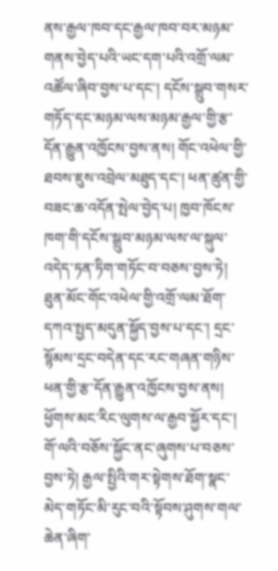ནས་རྒྱལ་ཁབ་དང་རྒྱལ་ཁབ་བར་མཉམ་གནས་བྱེད་པའི་ཡང་དག་པའི་འགྲོ་ལམ་འཚོལ་ཞིབ་བྱས་པ་དང་། དངོས་སྒྲུབ་གསར་གཏོད་དང་མཉམ་ལས་མཉམ་རྒྱལ་གྱི་རྩ་དོན་རྒྱུན་འཁྱོངས་བྱས་ནས། གོང་འཕེལ་གྱི་ཐབས་ཇུས་འབྲེལ་མཐུད་དང་། ཕན་ཚུན་གྱི་བཟང་ཆ་འདོན་སྤེལ་བྱེད་པ། ཁྱབ་ཁོངས་ཁག་གི་དངོས་སྒྲུབ་མཉམ་ལས་ལ་སྐུལ་འདེད་ཏན་ཏིག་གཏོང་བ་བཅས་བྱས་ཏེ། ཐུན་མོང་གོང་འཕེལ་གྱི་འགྲོ་ལམ་ཐོག་དཀའ་སྤྱད་མདུན་སྐྱོད་བྱས་པ་དང་། དྲང་སྙོམས་དྲང་བདེན་དང་རང་གཞན་གཉིས་ཕན་གྱི་རྩ་དོན་རྒྱུན་འཁྱོངས་བྱས་ནས། ཕྱོགས་མང་རིང་ལུགས་ལ་རྒྱབ་སྐྱོར་དང་། གོ་ལའི་བཅོས་སྐྱོང་ནང་ཞུགས་པ་བཅས་བྱས་ཏེ། རྒྱལ་སྤྱིའི་གར་སྟེགས་ཐོག་སྣང་མེད་གཏོང་མི་རུང་བའི་སྟོབས་ཤུགས་གལ་ཆེན་ཞིག་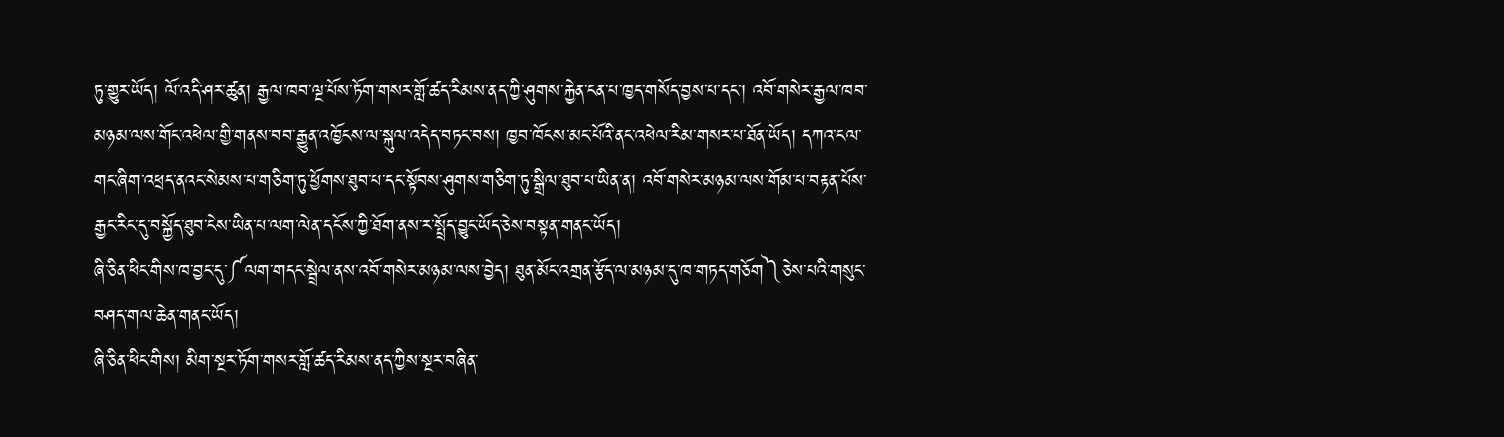ཏུ་གྱུར་ཡོད། ལོ་འདི་ཤར་ཚུན། རྒྱལ་ཁབ་ལྔ་པོས་ཏོག་གསར་གློ་ཚད་རིམས་ནད་ཀྱི་ཤུགས་རྐྱེན་ངན་པ་ཁྱད་གསོད་བྱས་པ་དང་། འབོ་གསེར་རྒྱལ་ཁབ་མཉམ་ལས་གོང་འཕེལ་གྱི་གནས་བབ་རྒྱུན་འཁྱོངས་ལ་སྐུལ་འདེད་བཏང་བས། ཁྱབ་ཁོངས་མང་པོའི་ནང་འཕེལ་རིམ་གསར་པ་ཐོན་ཡོད། དཀའ་ངལ་གང་ཞིག་འཕྲད་ནའང་སེམས་པ་གཅིག་ཏུ་ཕྱོགས་ཐུབ་པ་དང་སྟོབས་ཤུགས་གཅིག་ཏུ་སྒྲིལ་ཐུབ་པ་ཡིན་ན། འབོ་གསེར་མཉམ་ལས་གོམ་པ་བརྟན་པོས་རྒྱང་རིང་དུ་བསྐྱོད་ཐུབ་ངེས་ཡིན་པ་ལག་ལེན་དངོས་ཀྱི་ཐོག་ནས་ར་སྤྲོད་བྱུང་ཡོད་ཅེས་བསྟན་གནང་ཡོད།
ཞི་ཅིན་ཕིང་གིས་ཁ་བྱང་དུ་༼ལག་གདང་སྦྲེལ་ནས་འབོ་གསེར་མཉམ་ལས་བྱེད། ཐུན་མོང་འགྲན་རྩོད་ལ་མཉམ་དུ་ཁ་གཏད་གཅོག༽ཅེས་པའི་གསུང་བཤད་གལ་ཆེན་གནང་ཡོད།
ཞི་ཅིན་ཕིང་གིས། མིག་སྔར་ཏོག་གསར་གློ་ཚད་རིམས་ནད་ཀྱིས་སྔར་བཞིན་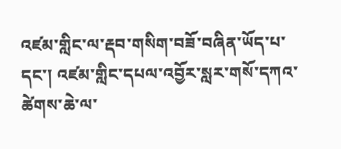འཛམ་གླིང་ལ་རྡབ་གསིག་བཟོ་བཞིན་ཡོད་པ་དང་། འཛམ་གླིང་དཔལ་འབྱོར་སླར་གསོ་དཀའ་ཚེགས་ཆེ་ལ་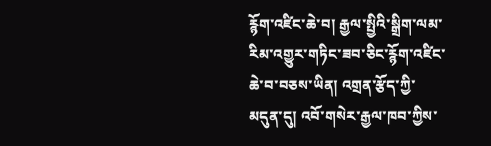རྙོག་འཛིང་ཆེ་བ། རྒྱལ་སྤྱིའི་སྒྲིག་ལམ་རིམ་འགྱུར་གཏིང་ཟབ་ཅིང་རྙོག་འཛིང་ཆེ་བ་བཅས་ཡིན། འགྲན་རྩོད་ཀྱི་མདུན་དུ། འབོ་གསེར་རྒྱལ་ཁབ་ཀྱིས་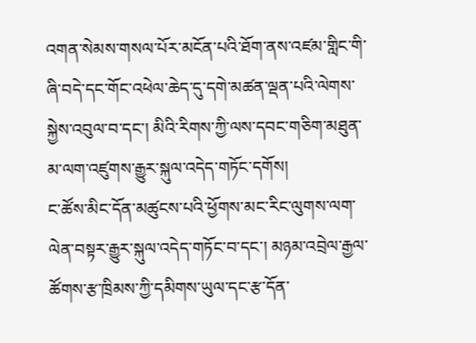འགན་སེམས་གསལ་པོར་མངོན་པའི་ཐོག་ནས་འཛམ་གླིང་གི་ཞི་བདེ་དང་གོང་འཕེལ་ཆེད་དུ་དགེ་མཚན་ལྡན་པའི་ལེགས་སྐྱེས་འབུལ་བ་དང་། མིའི་རིགས་ཀྱི་ལས་དབང་གཅིག་མཐུན་མ་ལག་འཛུགས་རྒྱུར་སྐུལ་འདེད་གཏོང་དགོས།
ང་ཚོས་མིང་དོན་མཚུངས་པའི་ཕྱོགས་མང་རིང་ལུགས་ལག་ལེན་བསྟར་རྒྱུར་སྐུལ་འདེད་གཏོང་བ་དང་། མཉམ་འབྲེལ་རྒྱལ་ཚོགས་རྩ་ཁྲིམས་ཀྱི་དམིགས་ཡུལ་དང་རྩ་དོན་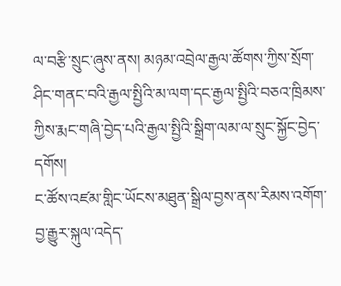ལ་བརྩི་སྲུང་ཞུས་ནས། མཉམ་འབྲེལ་རྒྱལ་ཚོགས་ཀྱིས་སྲོག་ཤིང་གནང་བའི་རྒྱལ་སྤྱིའི་མ་ལག་དང་རྒྱལ་སྤྱིའི་བཅའ་ཁྲིམས་ཀྱིས་རྨང་གཞི་བྱེད་པའི་རྒྱལ་སྤྱིའི་སྒྲིག་ལམ་ལ་སྲུང་སྐྱོང་བྱེད་དགོས།
ང་ཚོས་འཛམ་གླིང་ཡོངས་མཐུན་སྒྲིལ་བྱས་ནས་རིམས་འགོག་བྱ་རྒྱུར་སྐུལ་འདེད་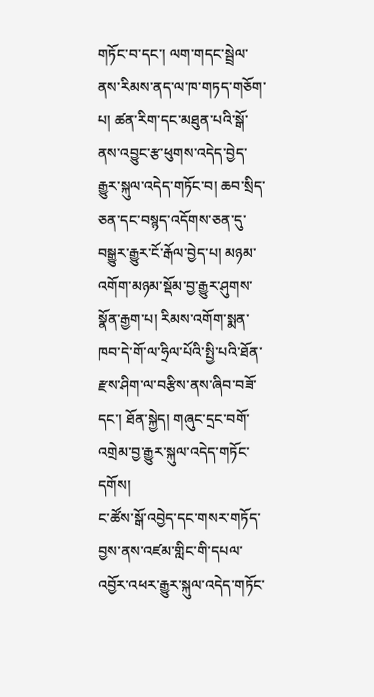གཏོང་བ་དང་། ལག་གདང་སྦྲེལ་ནས་རིམས་ནད་ལ་ཁ་གཏད་གཅོག་པ། ཚན་རིག་དང་མཐུན་པའི་སྒོ་ནས་འབྱུང་རྩ་ཕུགས་འདེད་བྱེད་རྒྱུར་སྐུལ་འདེད་གཏོང་བ། ཆབ་སྲིད་ཅན་དང་བསྙད་འདོགས་ཅན་དུ་བསྒྱུར་རྒྱུར་ངོ་རྒོལ་བྱེད་པ། མཉམ་འགོག་མཉམ་སྡོམ་བྱ་རྒྱུར་ཤུགས་སྣོན་རྒྱག་པ། རིམས་འགོག་སྨན་ཁབ་དེ་གོ་ལ་ཧྲིལ་པོའི་སྤྱི་པའི་ཐོན་རྫས་ཤིག་ལ་བརྩིས་ནས་ཞིབ་བཟོ་དང་། ཐོན་སྐྱེད། གཞུང་དྲང་བགོ་འགྲེམ་བྱ་རྒྱུར་སྐུལ་འདེད་གཏོང་དགོས།
ང་ཚོས་སྒོ་འབྱེད་དང་གསར་གཏོད་བྱས་ནས་འཛམ་གླིང་གི་དཔལ་འབྱོར་འཕར་རྒྱུར་སྐུལ་འདེད་གཏོང་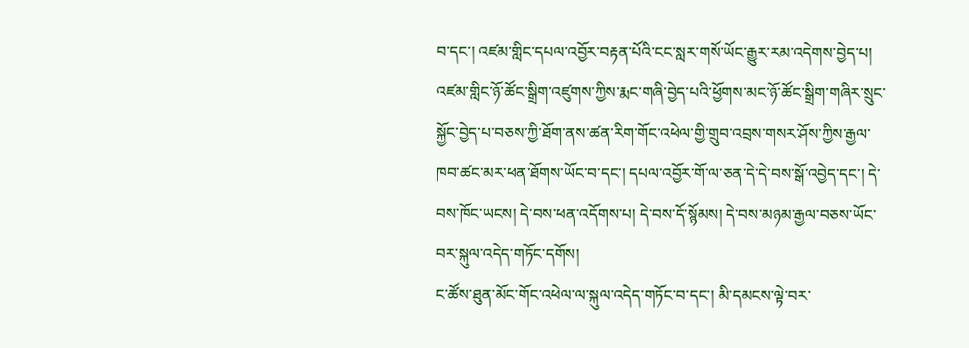བ་དང་། འཛམ་གླིང་དཔལ་འབྱོར་བརྟན་པོའི་ངང་སླར་གསོ་ཡོང་རྒྱུར་རམ་འདེགས་བྱེད་པ། འཛམ་གླིང་ཉོ་ཚོང་སྒྲིག་འཛུགས་ཀྱིས་རྨང་གཞི་བྱེད་པའི་ཕྱོགས་མང་ཉོ་ཚོང་སྒྲིག་གཞིར་སྲུང་སྐྱོང་བྱེད་པ་བཅས་ཀྱི་ཐོག་ནས་ཚན་རིག་གོང་འཕེལ་གྱི་གྲུབ་འབྲས་གསར་ཤོས་ཀྱིས་རྒྱལ་ཁབ་ཚང་མར་ཕན་ཐོགས་ཡོང་བ་དང་། དཔལ་འབྱོར་གོ་ལ་ཅན་དེ་དེ་བས་སྒོ་འབྱེད་དང་། དེ་བས་ཁོང་ཡངས། དེ་བས་ཕན་འདོགས་པ། དེ་བས་དོ་སྙོམས། དེ་བས་མཉམ་རྒྱལ་བཅས་ཡོང་བར་སྐུལ་འདེད་གཏོང་དགོས།
ང་ཚོས་ཐུན་མོང་གོང་འཕེལ་ལ་སྐུལ་འདེད་གཏོང་བ་དང་། མི་དམངས་ལྟེ་བར་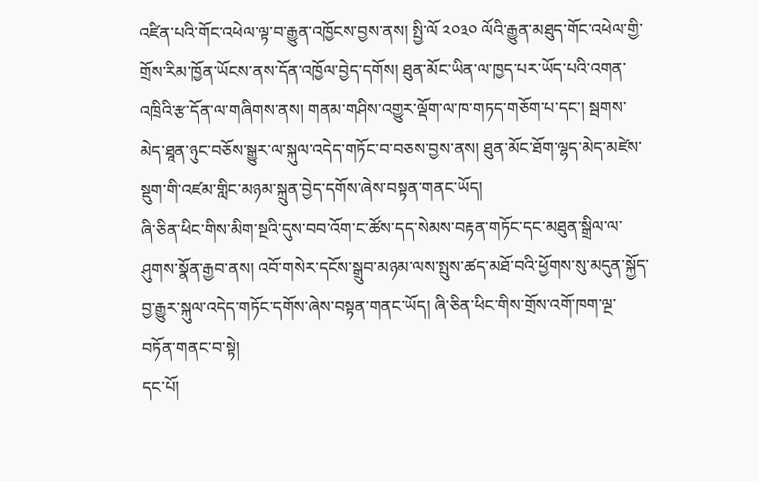འཛིན་པའི་གོང་འཕེལ་ལྟ་བ་རྒྱུན་འཁྱོངས་བྱས་ནས། སྤྱི་ལོ ༢༠༣༠ ལོའི་རྒྱུན་མཐུད་གོང་འཕེལ་གྱི་གྲོས་རིམ་ཁྱོན་ཡོངས་ནས་དོན་འཁྱོལ་བྱེད་དགོས། ཐུན་མོང་ཡིན་ལ་ཁྱད་པར་ཡོད་པའི་འགན་འཁྲིའི་རྩ་དོན་ལ་གཞིགས་ནས། གནམ་གཤིས་འགྱུར་ལྡོག་ལ་ཁ་གཏད་གཅོག་པ་དང་། སྦགས་མེད་ཐཱན་ཉུང་བཅོས་སྒྱུར་ལ་སྐུལ་འདེད་གཏོང་བ་བཅས་བྱས་ནས། ཐུན་མོང་ཐོག་ལྷད་མེད་མཛེས་སྡུག་གི་འཛམ་གླིང་མཉམ་སྐྲུན་བྱེད་དགོས་ཞེས་བསྟན་གནང་ཡོད།
ཞི་ཅིན་ཕིང་གིས་མིག་སྔའི་དུས་བབ་འོག་ང་ཚོས་དད་སེམས་བརྟན་གཏོང་དང་མཐུན་སྒྲིལ་ལ་ཤུགས་སྣོན་རྒྱབ་ནས། འབོ་གསེར་དངོས་སྒྲུབ་མཉམ་ལས་སྤུས་ཚད་མཐོ་བའི་ཕྱོགས་སུ་མདུན་སྐྱོད་བྱ་རྒྱུར་སྐུལ་འདེད་གཏོང་དགོས་ཞེས་བསྟན་གནང་ཡོད། ཞི་ཅིན་ཕིང་གིས་གྲོས་འགོ་ཁག་ལྔ་བཏོན་གནང་བ་སྟེ།
དང་པོ།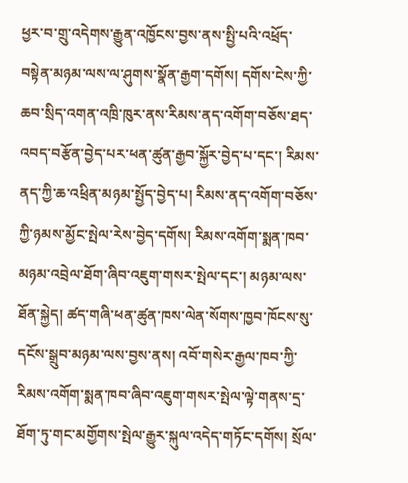ཕྱར་བ་གྲུ་འདེགས་རྒྱུན་འཁྱོངས་བྱས་ནས་སྤྱི་པའི་འཕྲོད་བསྟེན་མཉམ་ལས་ལ་ཤུགས་སྣོན་རྒྱག་དགོས། དགོས་ངེས་ཀྱི་ཆབ་སྲིད་འགན་འཁྲི་ཁུར་ནས་རིམས་ནད་འགོག་བཅོས་ཐད་འབད་བརྩོན་བྱེད་པར་ཕན་ཚུན་རྒྱབ་སྐྱོར་བྱེད་པ་དང་། རིམས་ནད་ཀྱི་ཆ་འཕྲིན་མཉམ་སྤྱོད་བྱེད་པ། རིམས་ནད་འགོག་བཅོས་ཀྱི་ཉམས་མྱོང་སྤེལ་རེས་བྱེད་དགོས། རིམས་འགོག་སྨན་ཁབ་མཉམ་འབྲེལ་ཐོག་ཞིབ་འཇུག་གསར་སྤེལ་དང་། མཉམ་ལས་ཐོན་སྐྱེད། ཚད་གཞི་ཕན་ཚུན་ཁས་ལེན་སོགས་ཁྱབ་ཁོངས་སུ་དངོས་སྒྲུབ་མཉམ་ལས་བྱས་ནས། འབོ་གསེར་རྒྱལ་ཁབ་ཀྱི་རིམས་འགོག་སྨན་ཁབ་ཞིབ་འཇུག་གསར་སྤེལ་ལྟེ་གནས་དྲ་ཐོག་ཏུ་གང་མགྱོགས་སྤེལ་རྒྱུར་སྐུལ་འདེད་གཏོང་དགོས། སྲོལ་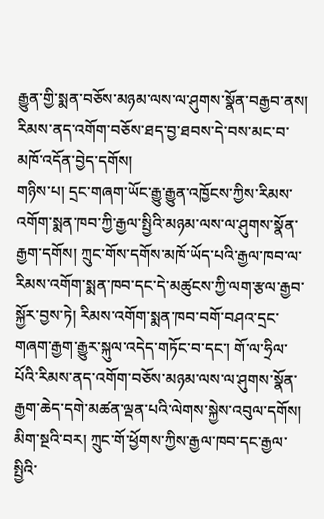རྒྱུན་གྱི་སྨན་བཅོས་མཉམ་ལས་ལ་ཤུགས་སྣོན་བརྒྱབ་ནས། རིམས་ནད་འགོག་བཅོས་ཐད་བྱ་ཐབས་དེ་བས་མང་བ་མཁོ་འདོན་བྱེད་དགོས།
གཉིས་པ། དྲང་གཞག་ཡོང་རྒྱུ་རྒྱུན་འཁྱོངས་ཀྱིས་རིམས་འགོག་སྨན་ཁབ་ཀྱི་རྒྱལ་སྤྱིའི་མཉམ་ལས་ལ་ཤུགས་སྣོན་རྒྱག་དགོས། ཀྲུང་གོས་དགོས་མཁོ་ཡོད་པའི་རྒྱལ་ཁབ་ལ་རིམས་འགོག་སྨན་ཁབ་དང་དེ་མཚུངས་ཀྱི་ལག་རྩལ་རྒྱབ་སྐྱོར་བྱས་ཏེ། རིམས་འགོག་སྨན་ཁབ་བགོ་བཤའ་དྲང་གཞག་རྒྱག་རྒྱུར་སྐུལ་འདེད་གཏོང་བ་དང་། གོ་ལ་ཧྲིལ་པོའི་རིམས་ནད་འགོག་བཅོས་མཉམ་ལས་ལ་ཤུགས་སྣོན་རྒྱག་ཆེད་དགེ་མཚན་ལྡན་པའི་ལེགས་སྐྱེས་འབུལ་དགོས། མིག་སྔའི་བར། ཀྲུང་གོ་ཕྱོགས་ཀྱིས་རྒྱལ་ཁབ་དང་རྒྱལ་སྤྱིའི་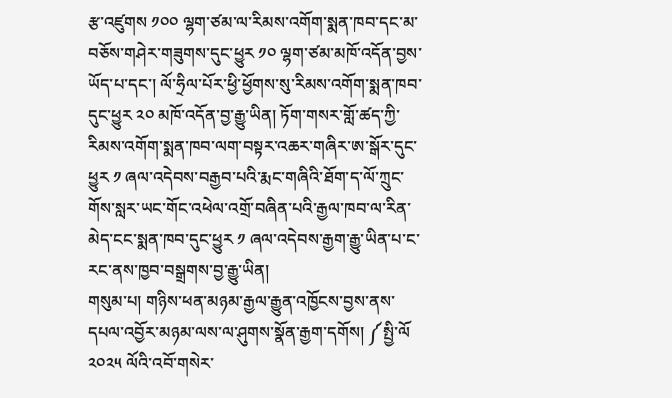རྩ་འཛུགས ༡༠༠ ལྷག་ཙམ་ལ་རིམས་འགོག་སྨན་ཁབ་དང་མ་བཅོས་གཤེར་གཟུགས་དུང་ཕྱུར ༡༠ ལྷག་ཙམ་མཁོ་འདོན་བྱས་ཡོད་པ་དང་། ལོ་ཧྲིལ་པོར་ཕྱི་ཕྱོགས་སུ་རིམས་འགོག་སྨན་ཁབ་དུང་ཕྱུར ༢༠ མཁོ་འདོན་བྱ་རྒྱུ་ཡིན། ཏོག་གསར་གློ་ཚད་ཀྱི་རིམས་འགོག་སྨན་ཁབ་ལག་བསྟར་འཆར་གཞིར་ཨ་སྒོར་དུང་ཕྱུར ༡ ཞལ་འདེབས་བརྒྱབ་པའི་རྨང་གཞིའི་ཐོག་ད་ལོ་ཀྲུང་གོས་སླར་ཡང་གོང་འཕེལ་འགྲོ་བཞིན་པའི་རྒྱལ་ཁབ་ལ་རིན་མེད་ངང་སྨན་ཁབ་དུང་ཕྱུར ༡ ཞལ་འདེབས་རྒྱག་རྒྱུ་ཡིན་པ་ང་རང་ནས་ཁྱབ་བསྒྲགས་བྱ་རྒྱུ་ཡིན།
གསུམ་པ། གཉིས་ཕན་མཉམ་རྒྱལ་རྒྱུན་འཁྱོངས་བྱས་ནས་དཔལ་འབྱོར་མཉམ་ལས་ལ་ཤུགས་སྣོན་རྒྱག་དགོས། ༼སྤྱི་ལོ ༢༠༢༥ ལོའི་འབོ་གསེར་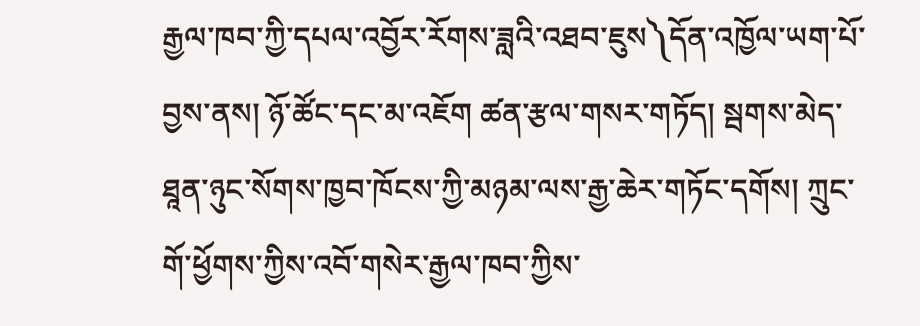རྒྱལ་ཁབ་ཀྱི་དཔལ་འབྱོར་རོགས་ཟླའི་འཐབ་ཇུས༽དོན་འཁྱོལ་ཡག་པོ་བྱས་ནས། ཉོ་ཚོང་དང་མ་འཇོག ཚན་རྩལ་གསར་གཏོད། སྦགས་མེད་ཐཱན་ཉུང་སོགས་ཁྱབ་ཁོངས་ཀྱི་མཉམ་ལས་རྒྱ་ཆེར་གཏོང་དགོས། ཀྲུང་གོ་ཕྱོགས་ཀྱིས་འབོ་གསེར་རྒྱལ་ཁབ་ཀྱིས་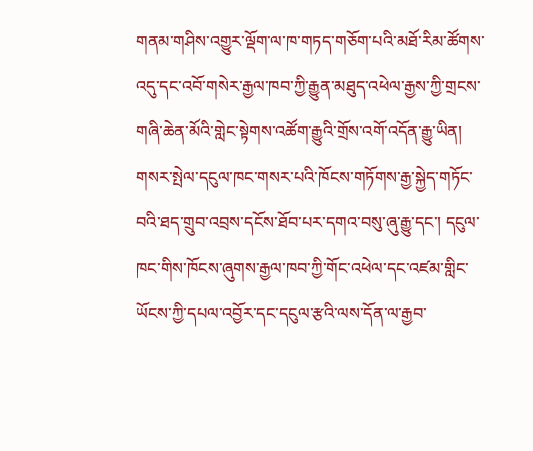གནམ་གཤིས་འགྱུར་ལྡོག་ལ་ཁ་གཏད་གཅོག་པའི་མཐོ་རིམ་ཚོགས་འདུ་དང་འབོ་གསེར་རྒྱལ་ཁབ་ཀྱི་རྒྱུན་མཐུད་འཕེལ་རྒྱས་ཀྱི་གྲངས་གཞི་ཆེན་མོའི་གླེང་སྟེགས་འཚོག་རྒྱུའི་གྲོས་འགོ་འདོན་རྒྱུ་ཡིན། གསར་སྤེལ་དངུལ་ཁང་གསར་པའི་ཁོངས་གཏོགས་རྒྱ་སྐྱེད་གཏོང་བའི་ཐད་གྲུབ་འབྲས་དངོས་ཐོབ་པར་དགའ་བསུ་ཞུ་རྒྱུ་དང་། དངུལ་ཁང་གིས་ཁོངས་ཞུགས་རྒྱལ་ཁབ་ཀྱི་གོང་འཕེལ་དང་འཛམ་གླིང་ཡོངས་ཀྱི་དཔལ་འབྱོར་དང་དངུལ་རྩའི་ལས་དོན་ལ་རྒྱབ་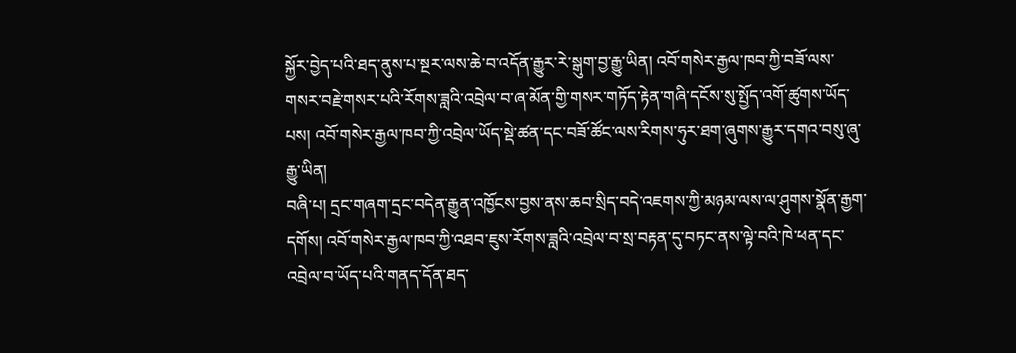སྐྱོར་བྱེད་པའི་ཐད་ནུས་པ་སྔར་ལས་ཆེ་བ་འདོན་རྒྱུར་རེ་སྒུག་བྱ་རྒྱུ་ཡིན། འབོ་གསེར་རྒྱལ་ཁབ་ཀྱི་བཟོ་ལས་གསར་བརྗེ་གསར་པའི་རོགས་ཟླའི་འབྲེལ་བ་ཞ་མོན་གྱི་གསར་གཏོད་རྟེན་གཞི་དངོས་སུ་སྤྱོད་འགོ་ཚུགས་ཡོད་པས། འབོ་གསེར་རྒྱལ་ཁབ་ཀྱི་འབྲེལ་ཡོད་སྡེ་ཚན་དང་བཟོ་ཚོང་ལས་རིགས་ཧུར་ཐག་ཞུགས་རྒྱུར་དགའ་བསུ་ཞུ་རྒྱུ་ཡིན།
བཞི་པ། དྲང་གཞག་དྲང་བདེན་རྒྱུན་འཁྱོངས་བྱས་ནས་ཆབ་སྲིད་བདེ་འཇགས་ཀྱི་མཉམ་ལས་ལ་ཤུགས་སྣོན་རྒྱག་དགོས། འབོ་གསེར་རྒྱལ་ཁབ་ཀྱི་འཐབ་ཇུས་རོགས་ཟླའི་འབྲེལ་བ་སྲ་བརྟན་དུ་བཏང་ནས་ལྟེ་བའི་ཁེ་ཕན་དང་འབྲེལ་བ་ཡོད་པའི་གནད་དོན་ཐད་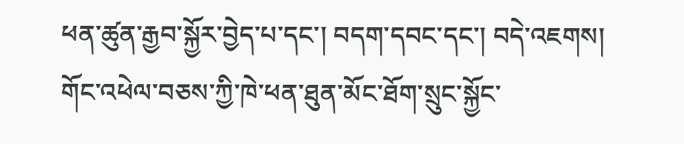ཕན་ཚུན་རྒྱབ་སྐྱོར་བྱེད་པ་དང་། བདག་དབང་དང་། བདེ་འཇགས། གོང་འཕེལ་བཅས་ཀྱི་ཁེ་ཕན་ཐུན་མོང་ཐོག་སྲུང་སྐྱོང་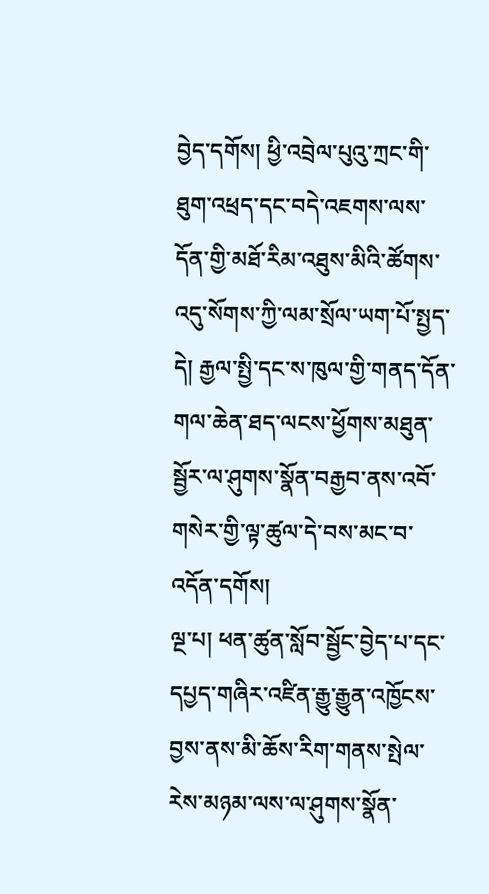བྱེད་དགོས། ཕྱི་འབྲེལ་པུའུ་ཀྲང་གི་ཐུག་འཕྲད་དང་བདེ་འཇགས་ལས་དོན་གྱི་མཐོ་རིམ་འཐུས་མིའི་ཚོགས་འདུ་སོགས་ཀྱི་ལམ་སྲོལ་ཡག་པོ་སྤྱད་དེ། རྒྱལ་སྤྱི་དང་ས་ཁུལ་གྱི་གནད་དོན་གལ་ཆེན་ཐད་ལངས་ཕྱོགས་མཐུན་སྦྱོར་ལ་ཤུགས་སྣོན་བརྒྱབ་ནས་འབོ་གསེར་གྱི་ལྟ་ཚུལ་དེ་བས་མང་བ་འདོན་དགོས།
ལྔ་པ། ཕན་ཚུན་སློབ་སྦྱོང་བྱེད་པ་དང་དཔྱད་གཞིར་འཛིན་རྒྱུ་རྒྱུན་འཁྱོངས་བྱས་ནས་མི་ཆོས་རིག་གནས་སྤེལ་རེས་མཉམ་ལས་ལ་ཤུགས་སྣོན་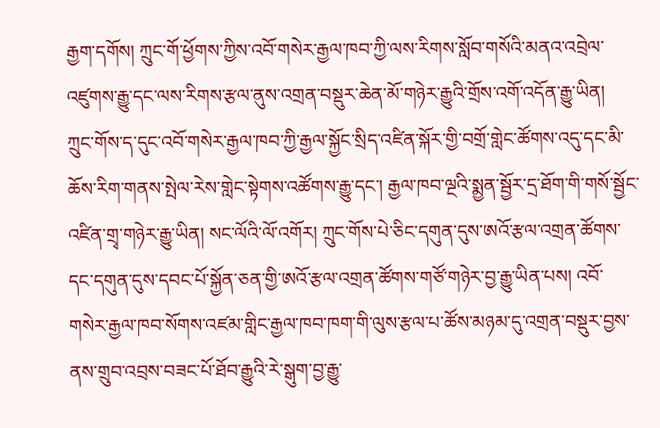རྒྱག་དགོས། ཀྲུང་གོ་ཕྱོགས་ཀྱིས་འབོ་གསེར་རྒྱལ་ཁབ་ཀྱི་ལས་རིགས་སློབ་གསོའི་མནའ་འབྲེལ་འཛུགས་རྒྱུ་དང་ལས་རིགས་རྩལ་ནུས་འགྲན་བསྡུར་ཆེན་མོ་གཉེར་རྒྱུའི་གྲོས་འགོ་འདོན་རྒྱུ་ཡིན། ཀྲུང་གོས་ད་དུང་འབོ་གསེར་རྒྱལ་ཁབ་ཀྱི་རྒྱལ་སྐྱོང་སྲིད་འཛིན་སྐོར་གྱི་བགྲོ་གླེང་ཚོགས་འདུ་དང་མི་ཆོས་རིག་གནས་སྤེལ་རེས་གླེང་སྟེགས་འཚོགས་རྒྱུ་དང་། རྒྱལ་ཁབ་ལྔའི་སྨྱན་སྦྱོར་དྲ་ཐོག་གི་གསོ་སྦྱོང་འཛིན་གྲྭ་གཉེར་རྒྱུ་ཡིན། སང་ལོའི་ལོ་འགོར། ཀྲུང་གོས་པེ་ཅིང་དགུན་དུས་ཨའོ་རྩལ་འགྲན་ཚོགས་དང་དགུན་དུས་དབང་པོ་སྐྱོན་ཅན་གྱི་ཨའོ་རྩལ་འགྲན་ཚོགས་གཙོ་གཉེར་བྱ་རྒྱུ་ཡིན་པས། འབོ་གསེར་རྒྱལ་ཁབ་སོགས་འཛམ་གླིང་རྒྱལ་ཁབ་ཁག་གི་ལུས་རྩལ་པ་ཚོས་མཉམ་དུ་འགྲན་བསྡུར་བྱས་ནས་གྲུབ་འབྲས་བཟང་པོ་ཐོབ་རྒྱུའི་རེ་སྒུག་བྱ་རྒྱུ་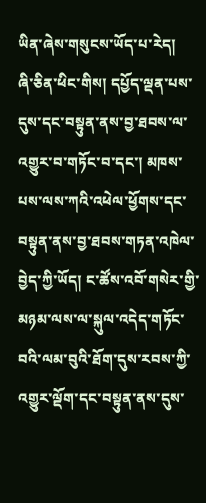ཡིན་ཞེས་གསུངས་ཡོད་པ་རེད།
ཞི་ཅིན་ཕིང་གིས། དཔྱོད་ལྡན་པས་དུས་དང་བསྟུན་ནས་བྱ་ཐབས་ལ་འགྱུར་བ་གཏོང་བ་དང་། མཁས་པས་ལས་ཀའི་འཕེལ་ཕྱོགས་དང་བསྟུན་ནས་བྱ་ཐབས་གཏན་འཁེལ་བྱེད་ཀྱི་ཡོད། ང་ཚོས་འབོ་གསེར་གྱི་མཉམ་ལས་ལ་སྐུལ་འདེད་གཏོང་བའི་ལམ་བུའི་ཐོག་དུས་རབས་ཀྱི་འགྱུར་ལྡོག་དང་བསྟུན་ནས་དུས་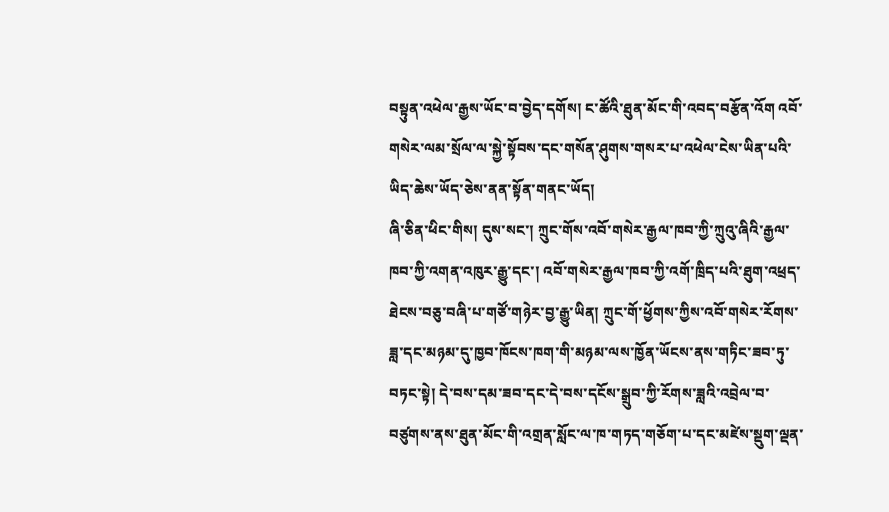བསྟུན་འཕེལ་རྒྱས་ཡོང་བ་བྱེད་དགོས། ང་ཚོའི་ཐུན་མོང་གི་འབད་བརྩོན་འོག འབོ་གསེར་ལམ་སྲོལ་ལ་སྐྱེ་སྟོབས་དང་གསོན་ཤུགས་གསར་པ་འཕེལ་ངེས་ཡིན་པའི་ཡིད་ཆེས་ཡོད་ཅེས་ནན་སྟོན་གནང་ཡོད།
ཞི་ཅིན་ཕིང་གིས། དུས་སང་། ཀྲུང་གོས་འབོ་གསེར་རྒྱལ་ཁབ་ཀྱི་ཀྲུའུ་ཞིའི་རྒྱལ་ཁབ་ཀྱི་འགན་འཁུར་རྒྱུ་དང་། འབོ་གསེར་རྒྱལ་ཁབ་ཀྱི་འགོ་ཁྲིད་པའི་ཐུག་འཕྲད་ཐེངས་བཅུ་བཞི་པ་གཙོ་གཉེར་བྱ་རྒྱུ་ཡིན། ཀྲུང་གོ་ཕྱོགས་ཀྱིས་འབོ་གསེར་རོགས་ཟླ་དང་མཉམ་དུ་ཁྱབ་ཁོངས་ཁག་གི་མཉམ་ལས་ཁྱོན་ཡོངས་ནས་གཏིང་ཟབ་ཏུ་བཏང་སྟེ། དེ་བས་དམ་ཟབ་དང་དེ་བས་དངོས་སྒྲུབ་ཀྱི་རོགས་ཟླའི་འབྲེལ་བ་བཙུགས་ནས་ཐུན་མོང་གི་འགྲན་སློང་ལ་ཁ་གཏད་གཅོག་པ་དང་མཛེས་སྡུག་ལྡན་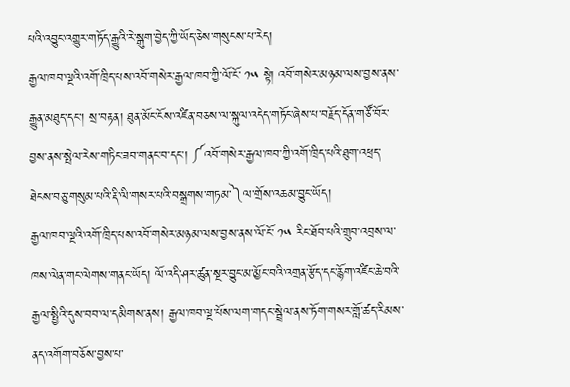པའི་འབྱུང་འགྱུར་གཏོད་རྒྱུའི་རེ་སྒུག་བྱེད་ཀྱི་ཡོད་ཅེས་གསུངས་པ་རེད།
རྒྱལ་ཁབ་ལྔའི་འགོ་ཁྲིད་པས་འབོ་གསེར་རྒྱལ་ཁབ་ཀྱི་ལོ་ངོ་ ༡༥ སྟེ། འབོ་གསེར་མཉམ་ལས་བྱས་ནས་རྒྱུན་མཐུད་དང་། སྲ་བརྟན། ཐུན་མོང་ངོས་འཛིན་བཅས་ལ་སྐུལ་འདེད་གཏོང་ཞེས་པ་བརྗོད་དོན་གཙོ་བོར་བྱས་ནས་སྤེལ་རེས་གཏིང་ཟབ་གནང་བ་དང་། ༼འབོ་གསེར་རྒྱལ་ཁབ་ཀྱི་འགོ་ཁྲིད་པའི་ཐུག་འཕྲད་ཐེངས་བཅུ་གསུམ་པའི་རྡི་ལི་གསར་པའི་བསྒྲགས་གཏམ་༽ལ་གྲོས་འཆམ་བྱུང་ཡོད།
རྒྱལ་ཁབ་ལྔའི་འགོ་ཁྲིད་པས་འབོ་གསེར་མཉམ་ལས་བྱས་ནས་ལོ་ངོ་ ༡༥ རིང་ཐོབ་པའི་གྲུབ་འབྲས་ལ་ཁས་ལེན་གང་ལེགས་གནང་ཡོད། ལོ་འདི་ཤར་ཚུན་སྔར་བྱུང་མ་མྱོང་བའི་འགྲན་རྩོད་དང་རྙོག་འཛིང་ཆེ་བའི་རྒྱལ་སྤྱིའི་དུས་བབ་ལ་དམིགས་ནས། རྒྱལ་ཁབ་ལྔ་པོས་ལག་གདང་སྦྲེལ་ནས་ཏོག་གསར་གློ་ཚད་རིམས་ནད་འགོག་བཅོས་བྱས་པ་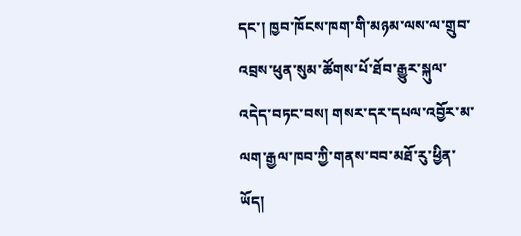དང་། ཁྱབ་ཁོངས་ཁག་གི་མཉམ་ལས་ལ་གྲུབ་འབྲས་ཕུན་སུམ་ཚོགས་པོ་ཐོབ་རྒྱུར་སྐུལ་འདེད་བཏང་བས། གསར་དར་དཔལ་འབྱོར་མ་ལག་རྒྱལ་ཁབ་ཀྱི་གནས་བབ་མཐོ་རུ་ཕྱིན་ཡོད།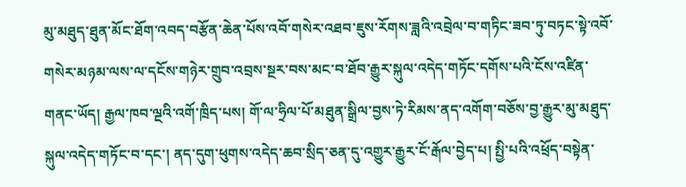མུ་མཐུད་ཐུན་མོང་ཐོག་འབད་བརྩོན་ཆེན་པོས་འབོ་གསེར་འཐབ་ཇུས་རོགས་ཟླའི་འབྲེལ་བ་གཏིང་ཟབ་ཏུ་བཏང་སྟེ་འབོ་གསེར་མཉམ་ལས་ལ་དངོས་གཉེར་གྲུབ་འབྲས་སྔར་བས་མང་བ་ཐོབ་རྒྱུར་སྐུལ་འདེད་གཏོང་དགོས་པའི་ངོས་འཛིན་གནང་ཡོད། རྒྱལ་ཁབ་ལྔའི་འགོ་ཁྲིད་པས། གོ་ལ་ཧྲིལ་པོ་མཐུན་སྒྲིལ་བྱས་ཏེ་རིམས་ནད་འགོག་བཅོས་བྱ་རྒྱུར་མུ་མཐུད་སྐུལ་འདེད་གཏོང་བ་དང་། ནད་དུག་ཕུགས་འདེད་ཆབ་སྲིད་ཅན་དུ་འགྱུར་རྒྱུར་ངོ་རྒོལ་བྱེད་པ། སྤྱི་པའི་འཕྲོད་བསྟེན་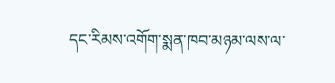དང་རིམས་འགོག་སྨན་ཁབ་མཉམ་ལས་ལ་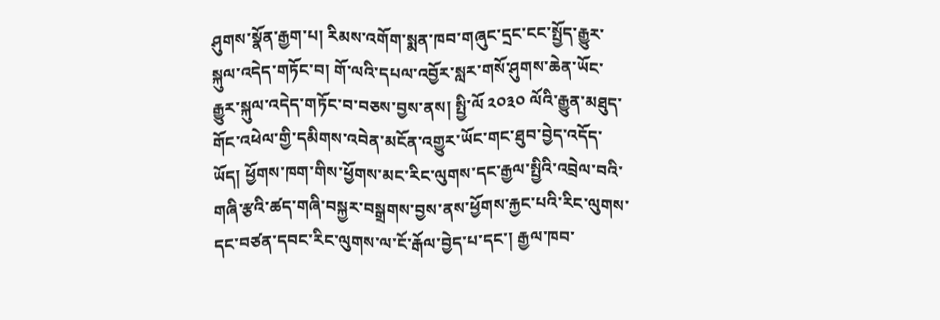ཤུགས་སྣོན་རྒྱག་པ། རིམས་འགོག་སྨན་ཁབ་གཞུང་དྲང་ངང་སྤྱོད་རྒྱུར་སྐུལ་འདེད་གཏོང་བ། གོ་ལའི་དཔལ་འབྱོར་སླར་གསོ་ཤུགས་ཆེན་ཡོང་རྒྱུར་སྐུལ་འདེད་གཏོང་བ་བཅས་བྱས་ནས། སྤྱི་ལོ ༢༠༣༠ ལོའི་རྒྱུན་མཐུད་གོང་འཕེལ་གྱི་དམིགས་འབེན་མངོན་འགྱུར་ཡོང་གང་ཐུབ་བྱེད་འདོད་ཡོད། ཕྱོགས་ཁག་གིས་ཕྱོགས་མང་རིང་ལུགས་དང་རྒྱལ་སྤྱིའི་འབྲེལ་བའི་གཞི་རྩའི་ཚད་གཞི་བསྐྱར་བསྒྲགས་བྱས་ནས་ཕྱོགས་རྐྱང་པའི་རིང་ལུགས་དང་བཙན་དབང་རིང་ལུགས་ལ་ངོ་རྒོལ་བྱེད་པ་དང་། རྒྱལ་ཁབ་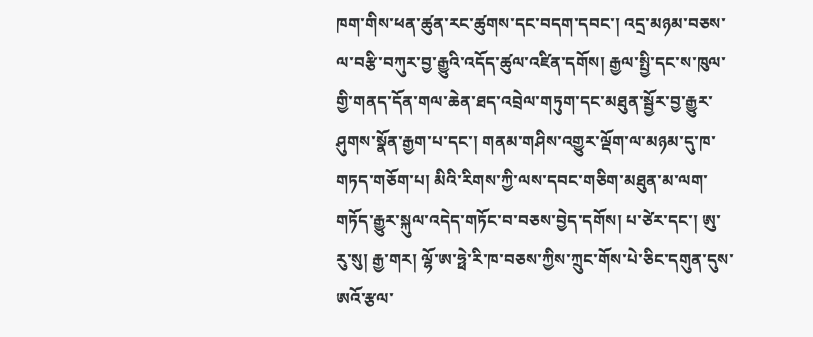ཁག་གིས་ཕན་ཚུན་རང་ཚུགས་དང་བདག་དབང་། འདྲ་མཉམ་བཅས་ལ་བརྩི་བཀུར་བྱ་རྒྱུའི་འདོད་ཚུལ་འཛིན་དགོས། རྒྱལ་སྤྱི་དང་ས་ཁུལ་གྱི་གནད་དོན་གལ་ཆེན་ཐད་འབྲེལ་གཏུག་དང་མཐུན་སྦྱོར་བྱ་རྒྱུར་ཤུགས་སྣོན་རྒྱག་པ་དང་། གནམ་གཤིས་འགྱུར་ལྡོག་ལ་མཉམ་དུ་ཁ་གཏད་གཅོག་པ། མིའི་རིགས་ཀྱི་ལས་དབང་གཅིག་མཐུན་མ་ལག་གཏོད་རྒྱུར་སྐུལ་འདེད་གཏོང་བ་བཅས་བྱེད་དགོས། པ་ཙེར་དང་། ཨུ་རུ་སུ། རྒྱ་གར། ལྷོ་ཨ་ཧྥེ་རི་ཁ་བཅས་ཀྱིས་ཀྲུང་གོས་པེ་ཅིང་དགུན་དུས་ཨའོ་རྩལ་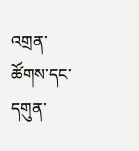འགྲན་ཚོགས་དང་དགུན་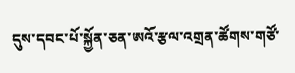དུས་དབང་པོ་སྐྱོན་ཅན་ཨའོ་རྩལ་འགྲན་ཚོགས་གཙོ་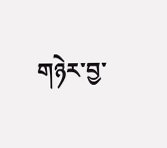གཉེར་བྱ་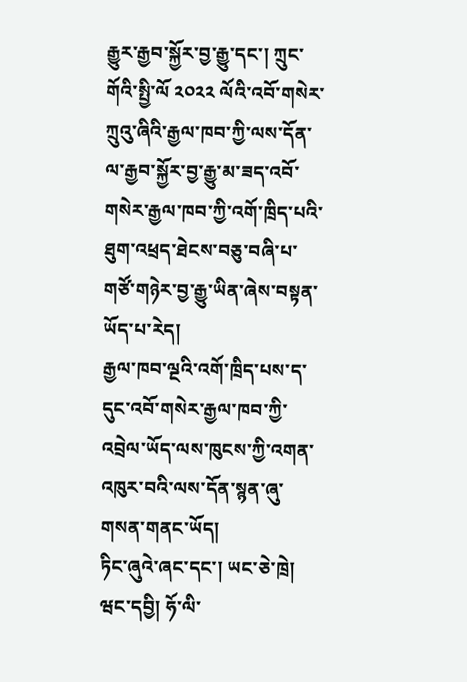རྒྱུར་རྒྱབ་སྐྱོར་བྱ་རྒྱུ་དང་། ཀྲུང་གོའི་སྤྱི་ལོ ༢༠༢༢ ལོའི་འབོ་གསེར་ཀྲུའུ་ཞིའི་རྒྱལ་ཁབ་ཀྱི་ལས་དོན་ལ་རྒྱབ་སྐྱོར་བྱ་རྒྱུ་མ་ཟད་འབོ་གསེར་རྒྱལ་ཁབ་ཀྱི་འགོ་ཁྲིད་པའི་ཐུག་འཕྲད་ཐེངས་བཅུ་བཞི་པ་གཙོ་གཉེར་བྱ་རྒྱུ་ཡིན་ཞེས་བསྟན་ཡོད་པ་རེད།
རྒྱལ་ཁབ་ལྔའི་འགོ་ཁྲིད་པས་ད་དུང་འབོ་གསེར་རྒྱལ་ཁབ་ཀྱི་འབྲེལ་ཡོད་ལས་ཁུངས་ཀྱི་འགན་འཁུར་བའི་ལས་དོན་སྙན་ཞུ་གསན་གནང་ཡོད།
ཏིང་ཞུའེ་ཞང་དང་། ཡང་ཅེ་ཁྲེ། ཝང་དབྱི། ཧོ་ལི་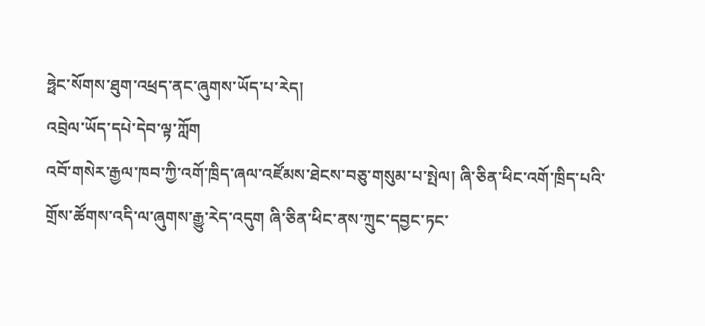ཧྥེང་སོགས་ཐུག་འཕྲད་ནང་ཞུགས་ཡོད་པ་རེད།
འབྲེལ་ཡོད་དཔེ་དེབ་ལྟ་ཀློག
འབོ་གསེར་རྒྱལ་ཁབ་ཀྱི་འགོ་ཁྲིད་ཞལ་འཛོམས་ཐེངས་བཅུ་གསུམ་པ་སྤེལ། ཞི་ཅིན་ཕིང་འགོ་ཁྲིད་པའི་གྲོས་ཚོགས་འདི་ལ་ཞུགས་རྒྱུ་རེད་འདུག ཞི་ཅིན་ཕིང་ནས་ཀྲུང་དབྱང་ཏང་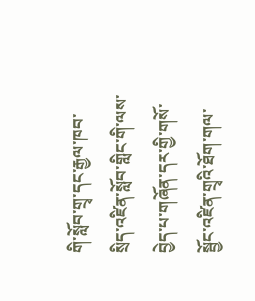གི་སློབ་གྲྭ་དང་རྒྱལ་ཁབ་སྲིད་འཛིན་སློབ་གླིང་གི་ལས་བྱེད་པ་གཞོན་དར་གྱི་གསོ་སྦྱོང་འཛིན་གྲྭའི་ཐོག་གལ་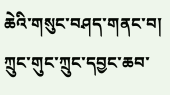ཆེའི་གསུང་བཤད་གནང་བ། ཀྲུང་གུང་ཀྲུང་དབྱང་ཆབ་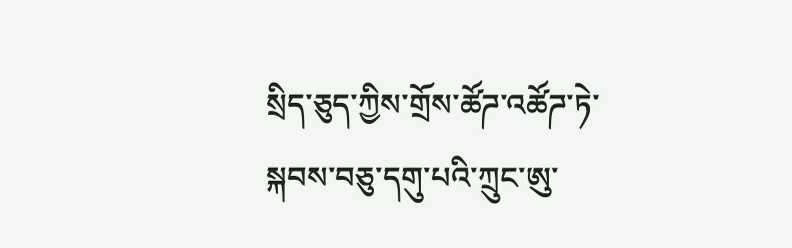སྲིད་ཅུད་ཀྱིས་གྲོས་ཚོཌ་འཚོཌ་ཏེ་སྐབས་བཅུ་དགུ་པའི་ཀྲུང་ཨུ་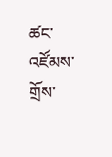ཚང་འཛོམས་གྲོས་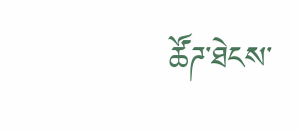ཚོཌ་ཐེངས་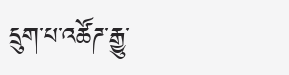དྲུག་པ་འཚོཌ་རྒྱུ་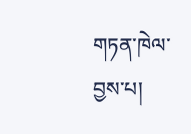གཏན་ཁེལ་བྱས་པ།